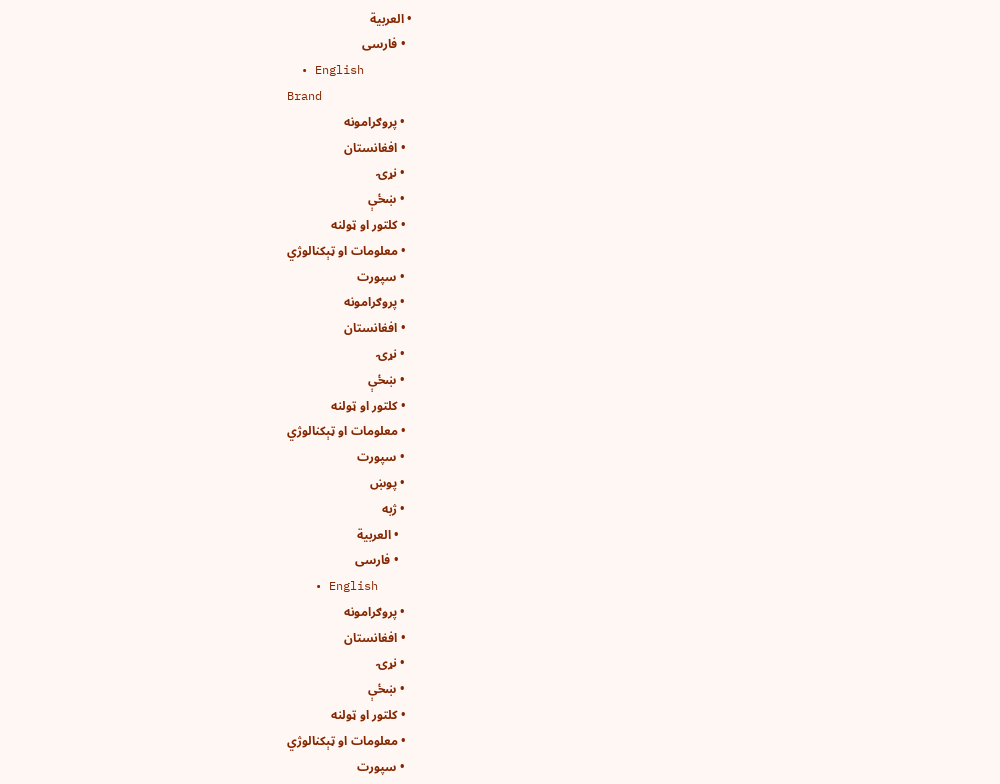• العربية
  • فارسی
  • English
Brand
  • پروګرامونه
  • افغانستان
  • نړۍ
  • ښځې
  • کلتور او ټولنه
  • معلومات او ټېکنالوژي
  • سپورت
  • پروګرامونه
  • افغانستان
  • نړۍ
  • ښځې
  • کلتور او ټولنه
  • معلومات او ټېکنالوژي
  • سپورت
  • پوښ
  • ژبه
    • العربية
    • فارسی
    • English
  • پروګرامونه
  • افغانستان
  • نړۍ
  • ښځې
  • کلتور او ټولنه
  • معلومات او ټېکنالوژي
  • سپورت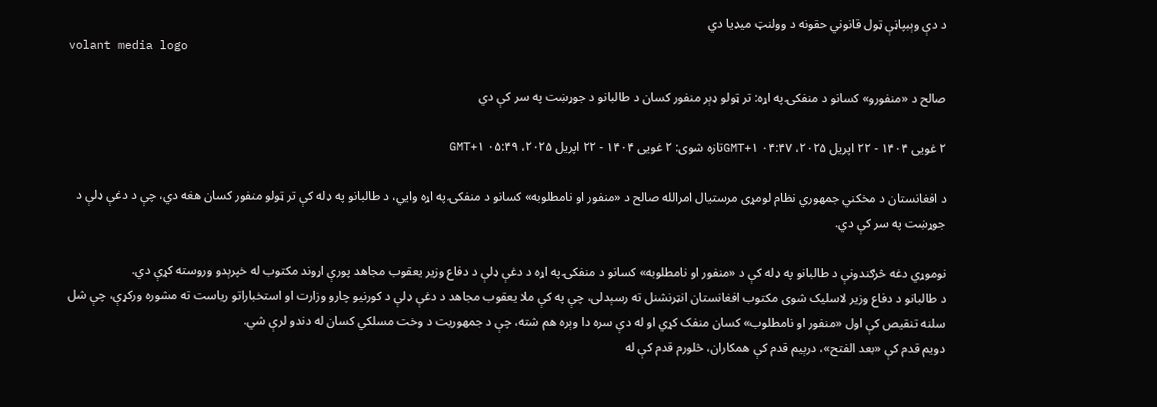د دې وېبپاڼې ټول قانوني حقونه د وولنټ میډیا دي
volant media logo

صالح د «منفورو» کسانو د منفکۍ په اړه: تر ټولو ډېر منفور کسان د طالبانو د جوړښت په سر کې دي

۲ غویی ۱۴۰۴ - ۲۲ اپریل ۲۰۲۵، ۰۴:۴۷ GMT+۱تازه شوی: ۲ غویی ۱۴۰۴ - ۲۲ اپریل ۲۰۲۵، ۰۵:۴۹ GMT+۱

د افغانستان د مخکني جمهوري نظام لومړی مرستیال امرالله صالح د «منفور او نامطلوبه» کسانو د منفکۍ په اړه وایي، د طالبانو په ډله کې تر ټولو منفور کسان هغه دي، چې د دغې ډلې د جوړښت په سر کې دي.

نوموړي دغه څرګندونې د طالبانو په ډله کې د «منفور او نامطلوبه» کسانو د منفکۍ په اړه د دغې ډلې د دفاع وزیر یعقوب مجاهد پورې اړوند مکتوب له خپرېدو وروسته کړې دي.
د طالبانو د دفاع وزیر لاسلیک شوی مکتوب افغانستان انټرنشنل ته رسېدلی، چې په کې ملا یعقوب مجاهد د دغې ډلې د کورنیو چارو وزارت او استخباراتو ریاست ته مشوره ورکړې، چې شل سلنه تنقیص کې اول «منفور او نامطلوب» کسان منفک کړي او له دې سره دا وېره هم شته، چې د جمهوریت د وخت مسلکي کسان له دندو لرې شي.
دویم قدم کې «بعد الفتح»، درېیم قدم کې همکاران، څلورم قدم کې له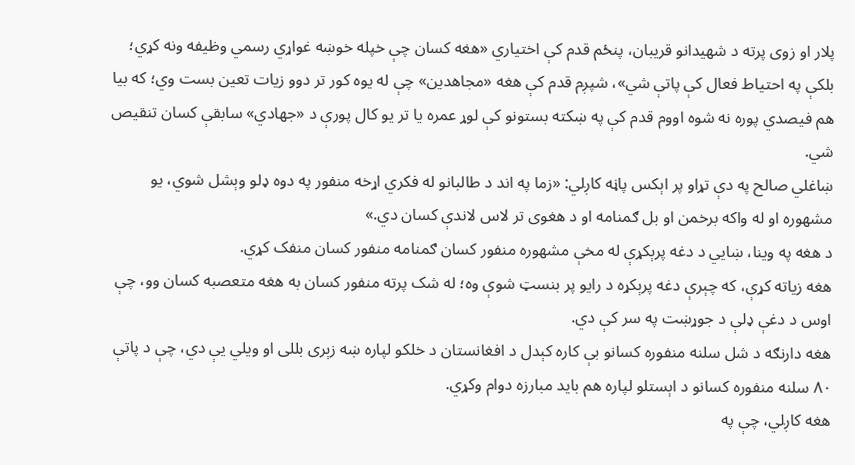پلار او زوی پرته د شهیدانو قریبان، پنځم قدم کې اختیاري «هغه کسان چې خپله خوښه غواړي رسمي وظیفه ونه کړي؛ بلکې په احتیاط فعال کې پاتې شي»، شپږم قدم کې هغه «مجاهدین» چې له یوه کور تر دوو زیات تعین بست وي؛ که بیا هم فیصدي پوره نه شوه اووم قدم کې په ښکته بستونو کې لوړ عمره یا تر یو کال پورې د «جهادي» سابقې کسان تنقیص شي.
ښاغلي صالح په دې تړاو پر اېکس پاڼه کاږلي: «زما په اند د طالبانو له فکري اړخه منفور په دوه ډلو وېشل شوي، یو مشهوره او له واکه برخمن او بل ګمنامه او د هغوی تر لاس لاندې کسان دي.»
د هغه په وینا، ښایي د دغه پرېکړې له مخې مشهوره منفور کسان ګمنامه منفور کسان منفک کړي.
هغه زیاته کړې، که چېرې دغه پرېکړه د رایو پر بنسټ شوې وه؛ له شک پرته منفور کسان به هغه متعصبه کسان وو، چې اوس د دغې ډلې د جوړښت په سر کې دي.
هغه دارنګه د شل سلنه منفوره کسانو بې کاره کېدل د افغانستان د خلکو لپاره ښه زېری بللی او ویلي یې دي، چې د پاتې ۸۰ سلنه منفوره کسانو د اېستلو لپاره هم باید مبارزه دوام وکړي.
هغه کاږلي، چې په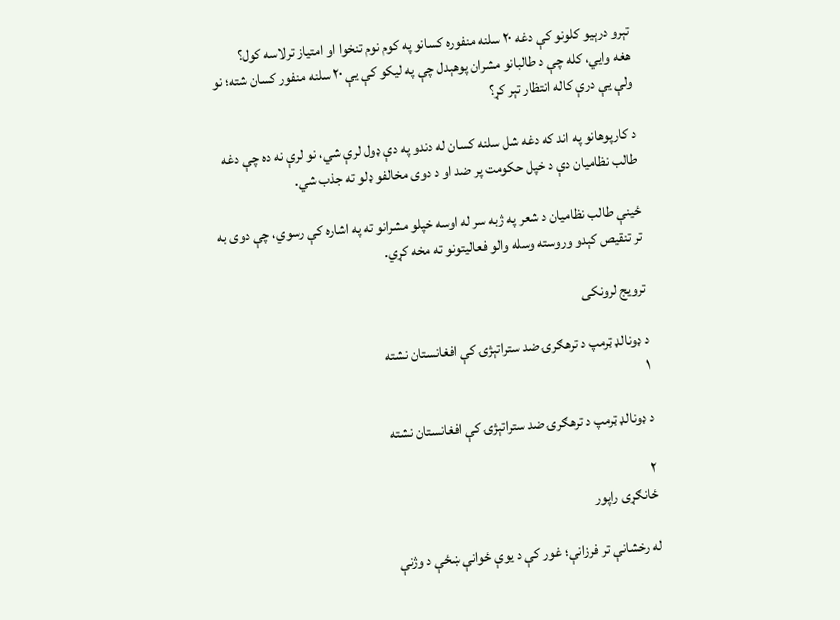تېرو درېیو کلونو کې دغه ۲۰ سلنه منفوره کسانو په کوم نوم تنخوا او امتیاز ترلاسه کول؟
هغه وایي، کله چې د طالبانو مشران پوهېدل چې په لیکو کې یې ۲۰ سلنه منفور کسان شته؛ نو ولې یې درې کاله انتظار تېر کړ؟

د کارپوهانو په اند که دغه شل سلنه کسان له دندو په دې ډول لرې شي، نو لرې نه ده چې دغه طالب نظامیان دې د خپل حکومت پر ضد او د دوی مخالفو ډلو ته جذب شي.

ځینې طالب نظامیان د شعر په ژبه سر له اوسه خپلو مشرانو ته په اشاره کې رسوي، چې دوی به تر تنقیص کېدو وروسته وسله والو فعالیتونو ته مخه کړي.

ترویج لرونکی

د ډونالډ ټرمپ د ترهګرۍ ضد ستراتېژۍ کې افغانستان نشته
۱

د ډونالډ ټرمپ د ترهګرۍ ضد ستراتېژۍ کې افغانستان نشته

۲
ځانګړی راپور

له رخشانې تر فرزانې؛ غور کې د یوې ځوانې ښځې د وژنې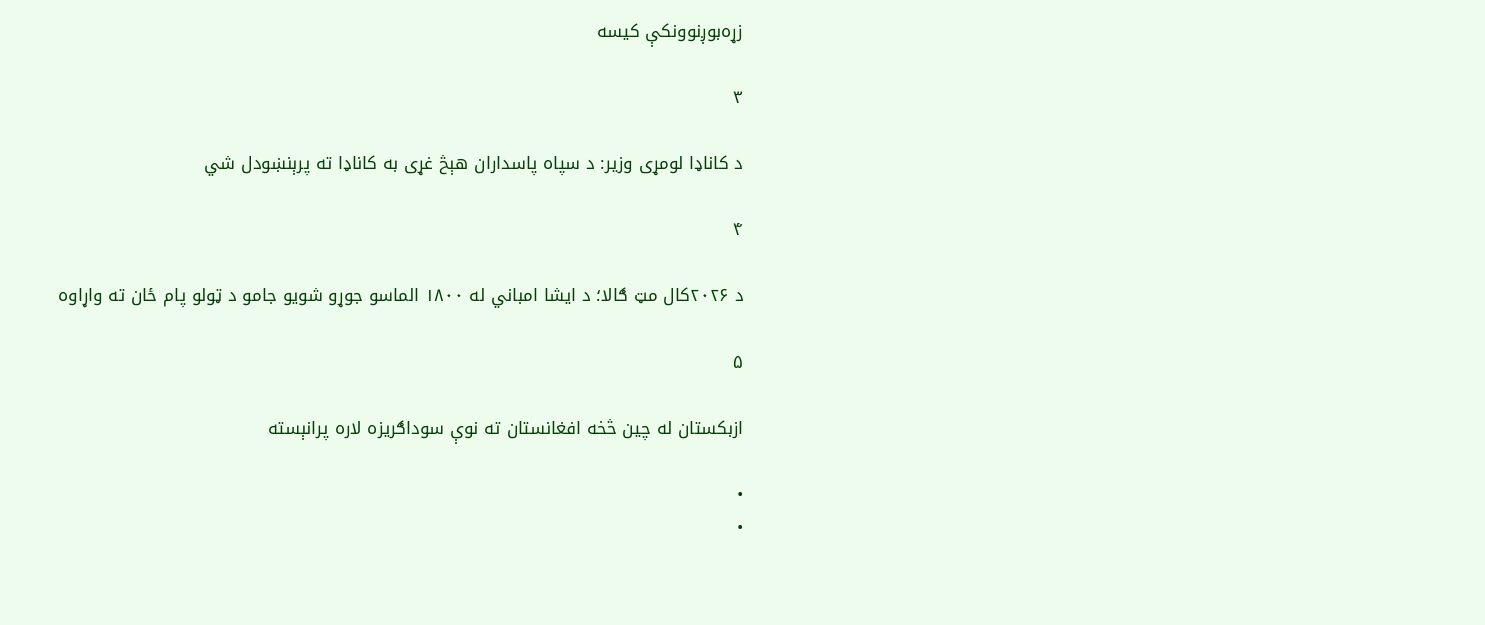زړه‌بوږنوونکې کیسه

۳

د کاناډا لومړی وزیر: د سپاه پاسداران هېڅ غړی به کاناډا ته پرېنښودل شي

۴

د ۲۰۲۶کال مټ ګالا؛ د ایشا امباني له ۱۸۰۰ الماسو جوړو شويو جامو د ټولو پام ځان ته واړاوه

۵

ازبکستان له چین څخه افغانستان ته نوې سوداګریزه لاره پرانېسته

•
•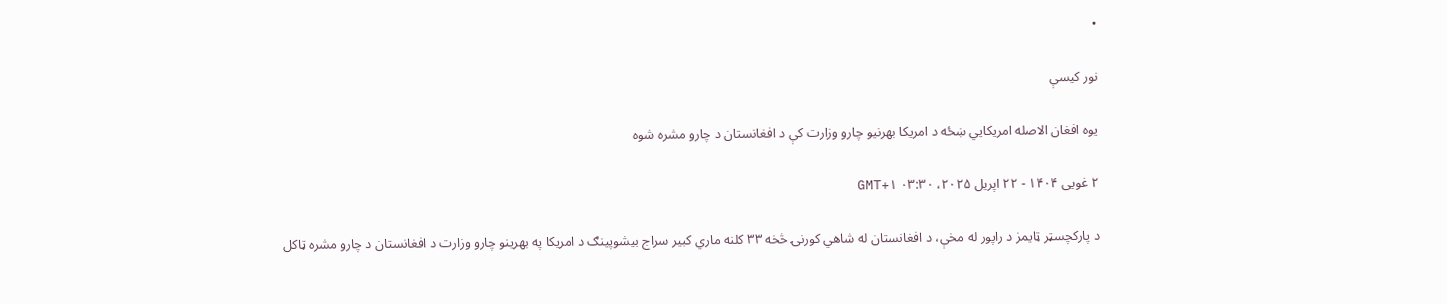•

نور کیسې

یوه افغان الاصله امریکايي ښځه د امریکا بهرنیو چارو وزارت کې د افغانستان د چارو مشره شوه

۲ غویی ۱۴۰۴ - ۲۲ اپریل ۲۰۲۵، ۰۳:۳۰ GMT+۱

د پارکچسټر ټایمز د راپور له مخې، د افغانستان له شاهي کورنۍ څخه ۳۳ کلنه ماري کبیر سراج بیشوپینګ د امریکا په بهرینو چارو وزارت د افغانستان د چارو مشره ټاکل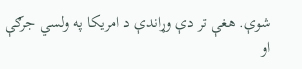شوې. هغې تر دې وړاندې د امریکا په ولسي جرګې او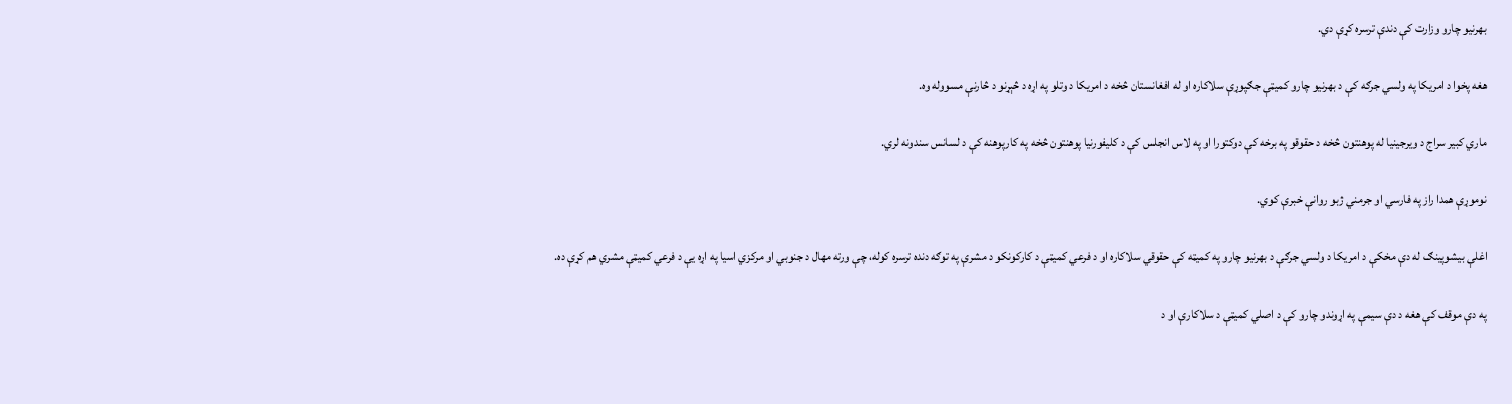بهرنیو چارو وزارت کې دندې ترسره کړې دي.

هغه پخوا د امریکا په ولسي جرګه کې د بهرنیو چارو کمیټې جګپوړې سلاکاره او له افغانستان څخه د امریکا د وتلو په اړه د څېړنو د څارنې مسووله وه.

ماري کبیر سراج د ویرجینیا له پوهنتون څخه د حقوقو په برخه کې دوکتورا او په لاس انجلس کې د کلیفورنیا پوهنتون څخه په کارپوهنه کې د لسانس سندونه لري.

نوموړې همدا راز په فارسي او جرمني ژبو روانې خبرې کوي.

اغلې بیشوپینګ له دې مخکې د امریکا د ولسي جرګې د بهرنیو چارو په کمیټه کې حقوقي سلاکاره او د فرعي کمیټې د کارکونکو د مشرې په توګه دنده ترسره کوله، چې ورته مهال د جنوبي او مرکزي اسیا په اړه یې د فرعي کمیټې مشري هم کړې ده.

په دې موقف کې هغه د دې سیمې په اړوندو چارو کې د اصلي کمیټې د سلاکارې او د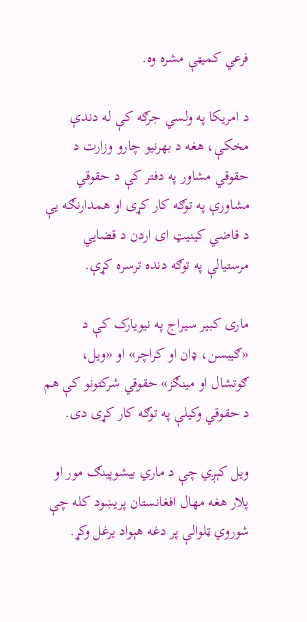فرعي کمیټې مشره وه.

د امریکا په ولسي جرګه کې له دندې مخکې، هغه د بهرنیو چارو وزارت د حقوقي مشاور په دفتر کې د حقوقي مشاورې په توګه کار کړی او همدارنګه یې د قاضي کینیټ ای اردن د قضایي مرستیالې په توګه دنده ترسره کړې.

ماری کبیر سیراج په نیویارک کې د «ګیبسن، ډان او کراچر» او «ویل، ګوتشال او مینګز» حقوقي شرکتونو کې هم د حقوقي وکیلې په توګه کار کړی دی.

ویل کېږي چې د ماري بیشوپینګ مور او پلار هغه مهال افغانستان پریښود کله چې شوروي ټلوالې پر دغه هېواد یرغل وکړ.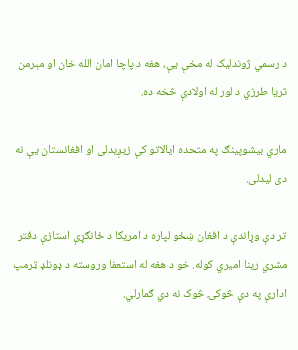د رسمي ژوندلیک له مخې یې، هغه د پاچا امان الله خان او مېرمن ثریا طرزي د لور له اولادې څخه ده.

ماري بیشوپینګ په متحده ایالاتو کې زیږیدلی او افغانستان یې نه دی لیدلی.

تر دې وړاندې د افغان ښځو لپاره د امریکا د ځانګړې استازې دفتر مشري رینا امیري کوله. خو د هغه له استعفا وروسته د ډونلډ ټرمپ ادارې په دې څوکۍ څوک نه دي ګمارلي.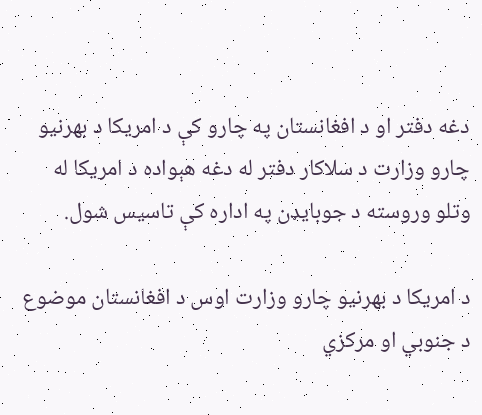دغه دفتر او د افغانستان په چارو کې د امریکا د بهرنیو چارو وزارت د سلاکار دفتر له دغه هېواده د امریکا له وتلو وروسته د جوبایډن په اداره کې تاسیس شول.

د امریکا د بهرنیو چارو وزارت اوس د افغانستان موضوع د جنوبي او مرکزي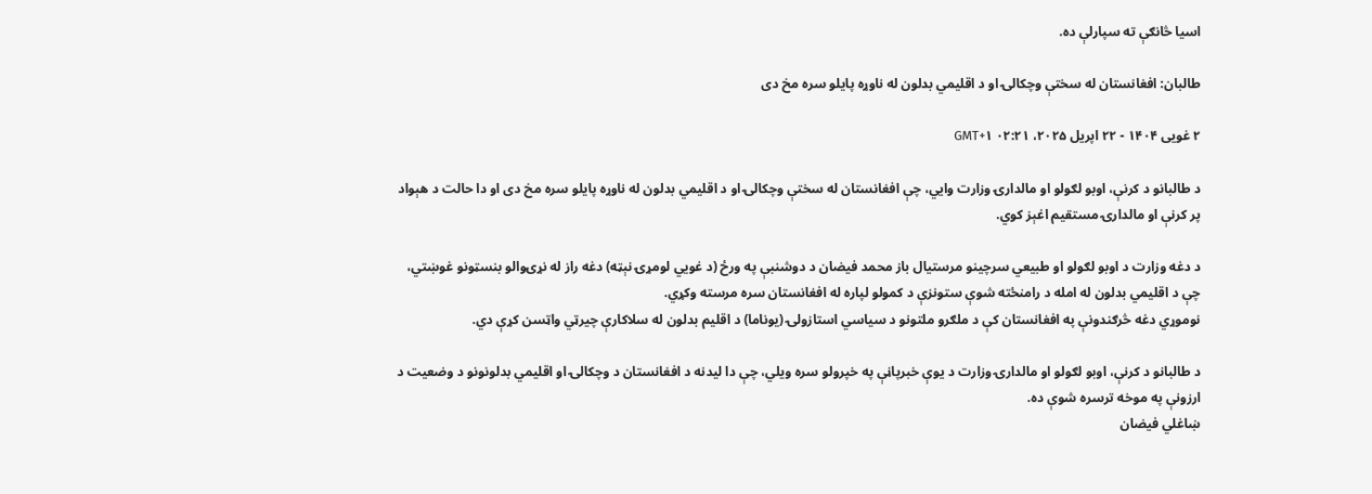اسیا څانګې ته سپارلې ده.

طالبان: افغانستان له سختې وچکالۍ او د اقلیمي بدلون له ناوړه پایلو سره مخ دی

۲ غویی ۱۴۰۴ - ۲۲ اپریل ۲۰۲۵، ۰۲:۲۱ GMT+۱

د طالبانو د کرنې، اوبو لګولو او مالدارۍ وزارت وایي، چې افغانستان له سختې وچکالۍ او د اقلیمي بدلون له ناوړه پایلو سره مخ دی او دا حالت د هېواد پر کرنې او مالدارۍ مستقیم اغېز کوي.

د دغه وزارت د اوبو لګولو او طبیعي سرچینو مرستیال باز محمد فیضان د دوشنبې په ورځ (د غویي لومړۍ نېټه) دغه راز له نړۍوالو بنسټونو غوښتي، چې د اقلیمي بدلون له امله د رامنځته شوې ستونزې د کمولو لپاره له افغانستان سره مرسته وکړي.
نوموړي دغه څرګندونې په افغانستان کې د ملګرو ملتونو د سیاسي استازولۍ (يوناما) د اقلیم بدلون له سلاکارې چیرټي واټسن کړې دي.

د طالبانو د کرنې، اوبو لګولو او مالدارۍ وزارت د یوې خبرپاڼې په خپرولو سره ویلي، چې دا لیدنه د افغانستان د وچکالۍ او اقلیمي بدلونونو د وضعیت د ارزونې په موخه ترسره شوې ده.
ښاغلي فیضان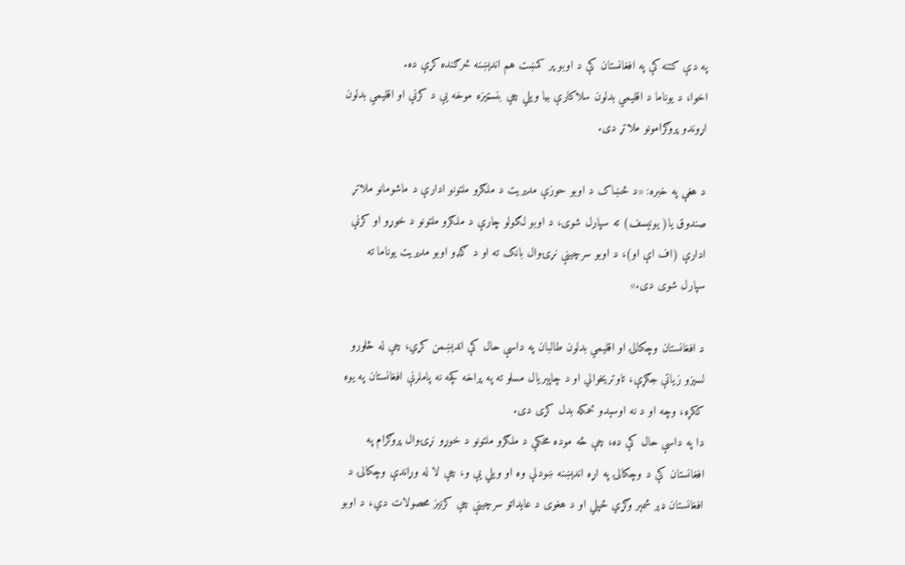په دې کتنه کې په افغانستان کې د اوبو پر کمښت هم اندېښنه څرګنده کړې ده.
اخوا، د یوناما د اقلیمي بدلون سلاکارې بیا ویلي چې بنسټیزه موخه یې د کرنې او اقلیمي بدلون اړوندو پروګرامونو ملاتړ دی.

د هغې په خبره: «د څښاک د اوبو حوزې مدیریت د ملګرو ملتونو ادارې د ماشومانو ملاتړ صندوق يا( يونېسف) ته سپارل شوی، د اوبو لګولو چارې د ملګرو ملتونو د خوړو او کرنې ادارې (اف اې او)، د اوبو سرچینې نړۍوال بانک ته او د ګډو اوبو مدیریت یوناما ته سپارل شوی دی.»

د افغانستان وچکالۍ او اقلیمي بدلون طالبان په داسې حال کې اندېښمن کړي، چې له څلورو لسیزو زیاتې جګړې، تاوتریخوالي او د چاپېریال مسلو ته په پراخه کچه نه پاملرنې افغانستان په یوه ککړه، وچه او د نه اوسېدو ځمکه بدل کړی دی.
دا په داسې حال کې ده، چې څه موده مخکې د ملګرو ملتونو د خوړو نړۍوال پروګرام په افغانستان کې د وچکالۍ په اړه اندېښنه ښودلې وه او ویلي یې و، چې لا له وړاندې وچکالۍ د افغانستان ډېر شمېر وګړي ځپلي او د هغوی د عایداتو سرچینې چې کرنیز محصولات دي، د اوبو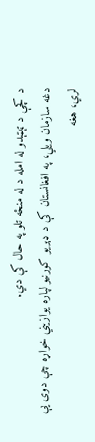د کچې د ټېټېدو له امله د له منځه تلو په حال کې دي.
دغه سازمان ویلي، په افغانستان کې د ډېریو کورنیو لپاره یوازیني خواړه چې دوی یې لري، هغه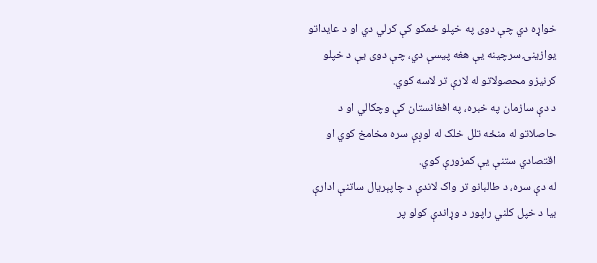خواړه دي چې دوی په خپلو ځمکو کې کرلي دي او د عایداتو یوازینۍ سرچینه یې هغه پیسې دي، چې دوی یې د خپلو کرنیزو محصولاتو له لارې تر لاسه کوي.
د دې سازمان په خبره، په افغانستان کې وچکالي او د حاصلاتو له منځه تلل خلک له لوږې سره مخامخ کوي او اقتصادي ستنې یې کمزورې کوي.
له دې سره، د طالبانو تر واک لاندې د چاپېریال ساتنې ادارې بیا د خپل کلني راپور د وړاندې کولو پر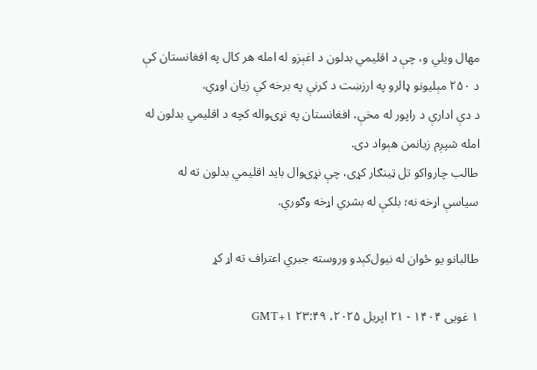مهال ویلي و، چې د اقلیمي بدلون د اغېزو له امله هر کال په افغانستان کې د ۲۵۰ مېلیونو ډالرو په ارزښت د کرنې په برخه کې زیان اوړي.
د دې ادارې د راپور له مخې، افغانستان په نړۍواله کچه د اقلیمي بدلون له امله شپږم زیانمن هېواد دی.
طالب چارواکو تل ټينګار کړی، چې نړۍوال باید اقلیمي بدلون ته له سیاسې اړخه نه؛ بلکې له بشري اړخه وګوري.

طالبانو یو ځوان له نیول‌کېدو وروسته جبري اعتراف ته اړ کړ

۱ غویی ۱۴۰۴ - ۲۱ اپریل ۲۰۲۵، ۲۳:۴۹ GMT+۱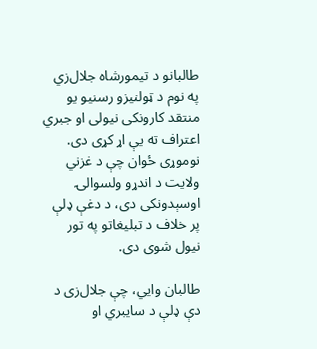طالبانو د تیمورشاه جلال‌زي په نوم د ټولنیزو رسنیو یو منتقد کارونکی نیولی او جبري اعتراف ته یې اړ کړی دی. نوموړی ځوان چې د غزني ولایت د اندړو ولسوالۍ اوسېدونکی دی، د دغې ډلې پر خلاف د تبلیغاتو په تور نیول شوی دی.

طالبان وايي، چې جلال‌زی د دې ډلې د سایبري او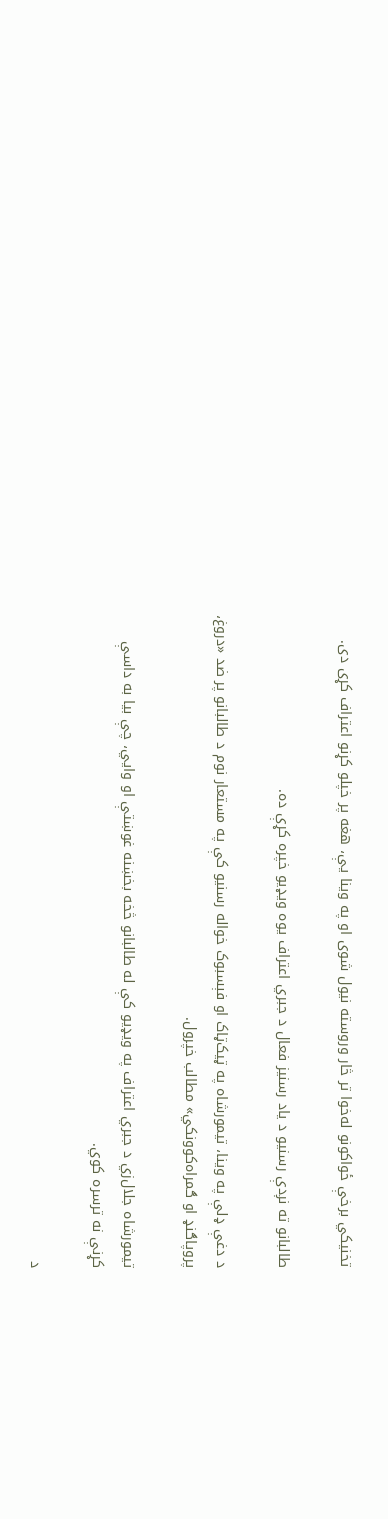تخنیکي برخې ځواکونو له‌خوا تر څار وروسته نیول شوی او په وینا یې، هغه پر خپلو کړنو اعتراف کړی دی.

طالبانو ته نږدې رسنیو د یاد رسنیز فعال د جبري اعتراف یوه ویډیو خپره کړې ده.

د دغې ډلې په وینا، تیمورشاه په ټیک‌ټاک او فېسبوک خواله رسنیو کې په مستعار نوم د طالبانو پر ضد «دروغ، پروپاګنډ او ګمراه‌کوونکي» مطالب خپرول.

تیمورشاه جلال‌زي د جبري اعتراف په ویډیو کې له طالبانو څخه بخښنه غوښتې او وايي، چې بیا به داسې کړنې نه ترسره کوي.

د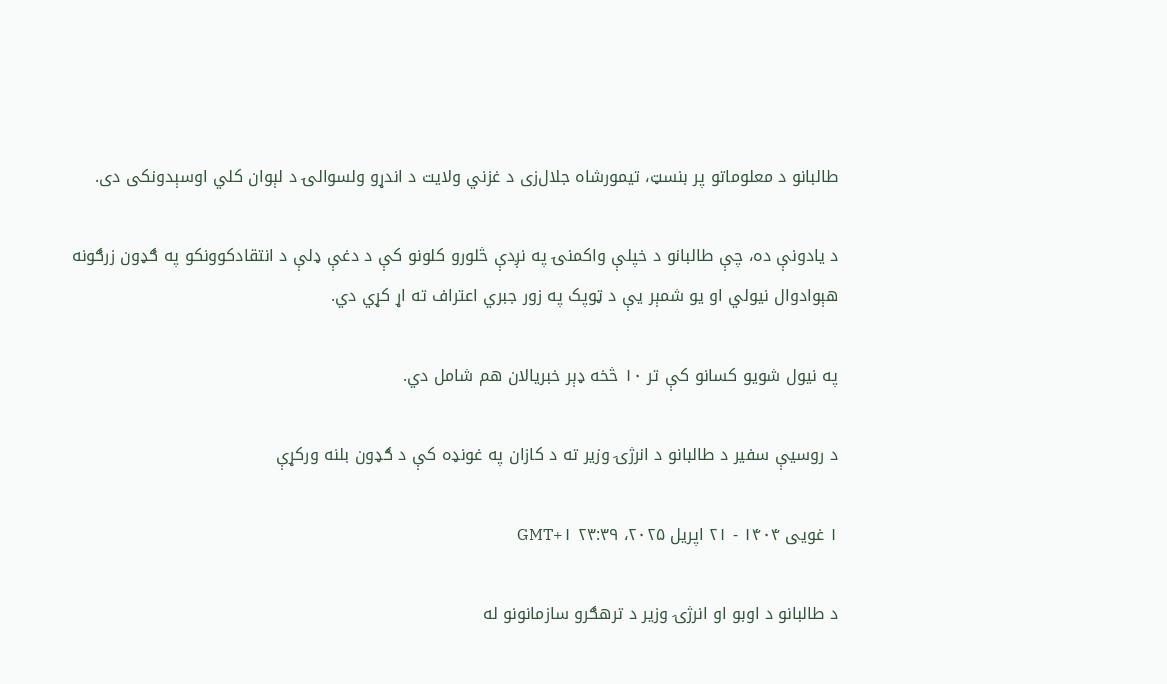طالبانو د معلوماتو پر بنسټ، تیمورشاه جلال‌زی د غزني ولایت د اندړو ولسوالۍ د لېوان کلي اوسېدونکی دی.

د یادونې ده، چې طالبانو د خپلې واکمنۍ په نږدې څلورو کلونو کې د دغې ډلې د انتقادکوونکو په ګډون زرګونه هېوادوال نیولي او یو شمېر یې د ټوپک په زور جبري اعتراف ته اړ کړي دي.

په نیول شویو کسانو کې تر ۱۰ څخه ډېر خبریالان هم شامل دي.

د روسیې سفیر د طالبانو د انرژۍ وزیر ته د کازان په غونډه کې د ګډون بلنه ورکړې

۱ غویی ۱۴۰۴ - ۲۱ اپریل ۲۰۲۵، ۲۳:۳۹ GMT+۱

د طالبانو د اوبو او انرژۍ وزیر د ترهګرو سازمانونو له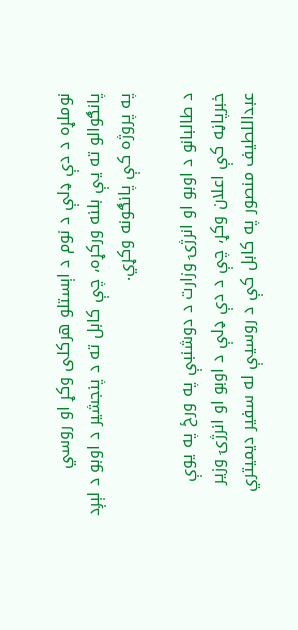نوملړه د دې ډلې د نوم د اېستلو هرکلی وکړ او روسي پانګوالو ته یې بلنه ورکړه، چې کابل ته د پنجشیر د اوبو د لېږد په پروژه کې پانګونه وکړي.

د طالبانو د اوبو او انرژۍ وزارت د دوشنبې په ورځ په یوې خبرپاڼه کې اعلان وکړ، چې د دې ډلې د اوبو او انرژۍ وزیر عبداللطیف منصور په کابل کې د روسیې له سفیر دیمیتري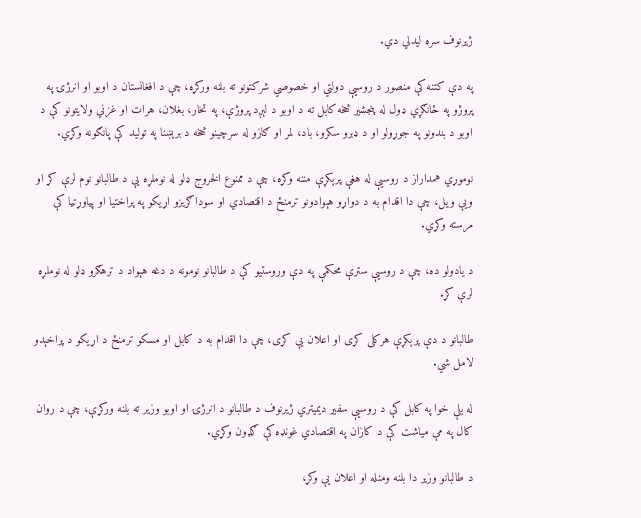ژیرنوف سره لیدلي دي.

په دې کتنه کې منصور د روسیې دولتي او خصوصي شرکتونو ته بلنه ورکړه، چې د افغانستان د اوبو او انرژۍ په پروژو په ځانګړي ډول له پنجشیر څخه کابل ته د اوبو د لېږد پروژې، په تخار، بغلان، هرات او غزني ولایتونو کې د اوبو د بندونو په جوړولو او د ډبرو سکرو، باد، لمر او ګازو له سرچینو څخه د برېښنا په تولید کې پانګونه وکړي.

نوموړي همداراز د روسیې له هغې پرېکړې مننه وکړه، چې د ممنوع الخروج ډلو له نوملړه یې د طالبانو نوم لرې کړ او ویې ویل، چې دا اقدام به د دواړو هېوادونو ترمنځ د اقتصادي او سوداګریزو اړیکو په پراختیا او پیاوړتیا کې مرسته وکړي.

د یادولو ده، چې د روسیې سترې محکمې په دې وروستیو کې د طالبانو نومونه د دغه هېواد د ترهګرو ډلو له نوملړه لرې کړ.

طالبانو د دې پرېکړې هرکلی کړی او اعلان یې کړی، چې دا اقدام به د کابل او مسکو ترمنځ د اړیکو د پراخېدو لامل شي.

له بلې خوا په کابل کې د روسیې سفیر دیمیتري ژیرنوف د طالبانو د انرژۍ او اوبو وزیر ته بلنه ورکړې، چې د روان کال په مې میاشت کې د کازان په اقتصادي غونډه کې ګډون وکړي.

د طالبانو وزیر دا بلنه ومنله او اعلان یې وکړ،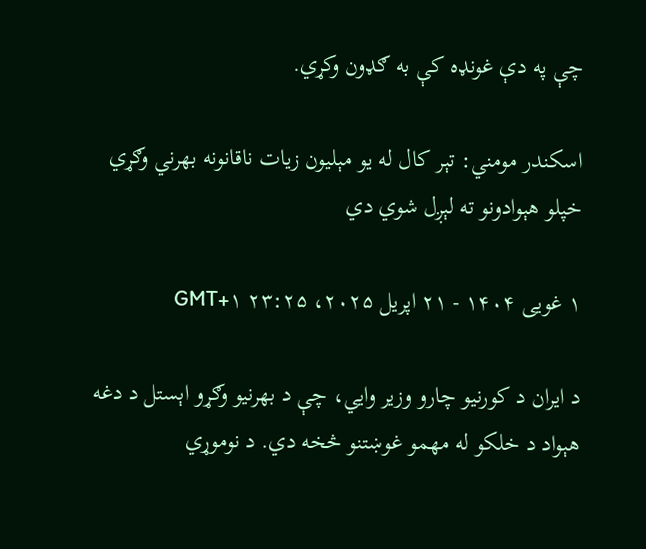چې په دې غونډه کې به ګډون وکړي.

اسکندر مومني: تېر کال له یو مېلیون زیات ناقانونه بهرني وګړي خپلو هېوادونو ته لېږل شوي دي

۱ غویی ۱۴۰۴ - ۲۱ اپریل ۲۰۲۵، ۲۳:۲۵ GMT+۱

د ایران د کورنیو چارو وزیر وایي، چې د بهرنیو وګړو اېستل د دغه هېواد د خلکو له مهمو غوښتنو څخه دي. د نوموړي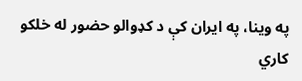په وینا، په ایران کې د کډوالو حضور له خلکو کاري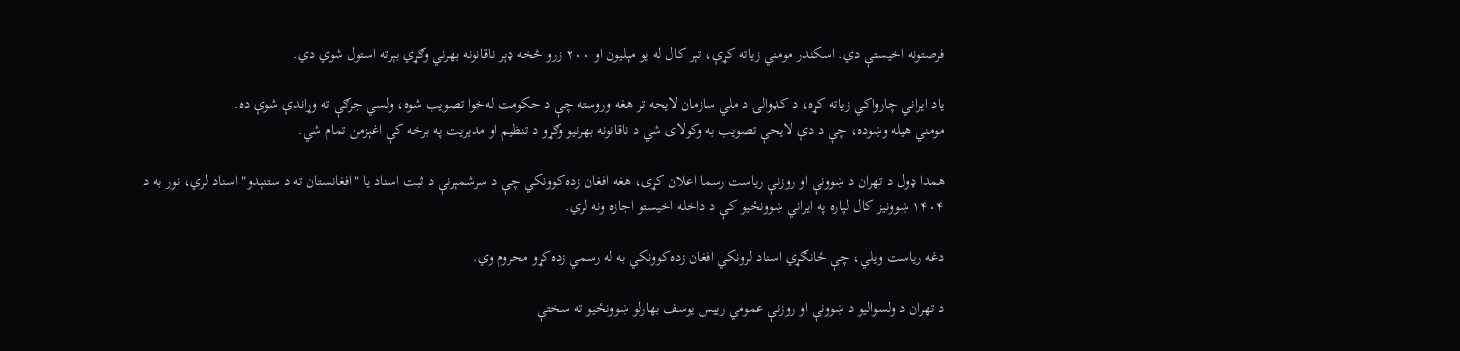فرصتونه اخیستې دي. اسکندر مومني زیاته کړې، تېر کال له یو مېلیون او ۲۰۰ زرو څخه ډېر ناقانونه بهرني وګړي بېرته استول شوي دي.

یاد ایراني چارواکي زیاته کړه، د کډوالۍ د ملي سازمان لایحه تر هغه وروسته چې د حکومت له‌خوا تصویب شوه، ولسي جرګې ته وړاندې شوې ده.
مومني هیله وښوده، چې د دې لایحې تصویب به وکولای شي د ناقانونه بهرنیو وګړو د تنظیم او مدیریت په برخه کې اغېزمن تمام شي.

همدا ډول د تهران د ښوونې او روزنې ریاست رسما اعلان کړی، هغه افغان زده‌کوونکي چې د سرشمېرنې د ثبت اسناد یا "افغانستان ته د ستنېدو" اسناد لري، نور به د ۱۴۰۴ ښوونیز کال لپاره په ایراني ښوونځیو کې د داخله اخیستو اجازه ونه لري.

دغه ریاست ویلي، چې ځانګړي اسناد لرونکي افغان زده‌کوونکي به له رسمي زده‌کړو محروم وي.

د تهران د ولسوالیو د ښوونې او روزنې عمومي رییس یوسف بهارلو ښوونځیو ته سختې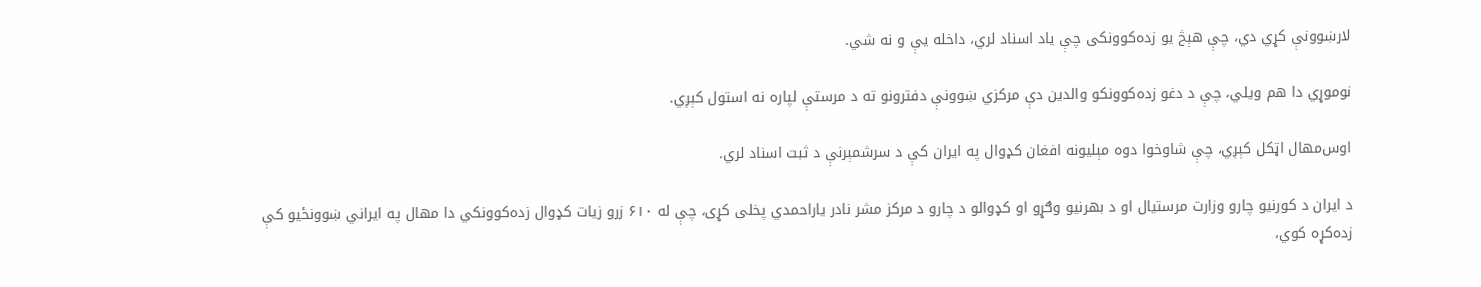لارښوونې کړي دي، چې هېڅ یو زده‌کوونکی چې یاد اسناد لري، داخله یې و نه شي.

نوموړي دا هم ویلي، چې د دغو زده‌کوونکو والدین دې مرکزي ښوونې دفترونو ته د مرستې لپاره نه استول کېږي.

اوس‌مهال اټکل کېږي، چې شاوخوا دوه مېلیونه افغان کډوال په ایران کې د سرشمېرنې د ثبت اسناد لري.

د ایران د کورنیو چارو وزارت مرستیال او د بهرنیو وګړو او کډوالو د چارو د مرکز مشر نادر یاراحمدي پخلی کړی، چې له ۶۱۰ زرو زیات کډوال زده‌کوونکي دا مهال په ایراني ښوونځیو کې زده‌کړه کوي،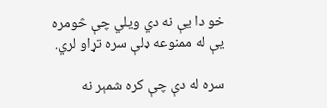خو دا یې نه دي ویلي چې څومره یې له ممنوعه ډلې سره تړاو لري.

سره له دې چې کره شمېر نه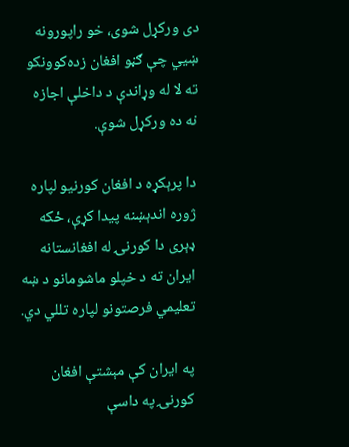دی ورکړل شوی، خو راپورونه ښيي چې ګڼو افغان زده‌کوونکو ته لا له وړاندې د داخلې اجازه نه ده ورکړل شوې.

دا پرېکړه د افغان کورنیو لپاره ژوره اندېښنه پیدا کړې، ځکه ډېری دا کورنۍ له افغانستانه ایران ته د خپلو ماشومانو د ښه تعلیمي فرصتونو لپاره تللي دي.

په ایران کې مېشتې افغان کورنۍ په داسې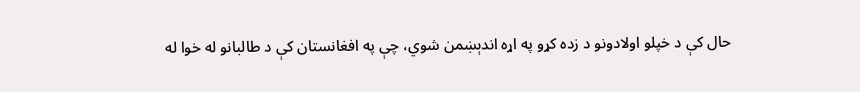حال کې د خپلو اولادونو د زده کړو په اړه اندېښمن شوي، چې په افغانستان کې د طالبانو له خوا له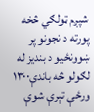شپږم ټولګي څخه پورته د نجونو پر ښوونځیو د بندیز له لګولو څه باندې۱۳۰۰ ورځې تېرې شوې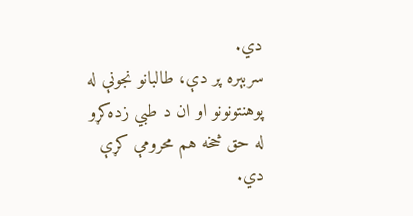دي.
سربېره پر دې، طالبانو نجونې له پوهنتونونو او ان د طبي زده‌کړو له حق څخه هم محرومې کړې دي.